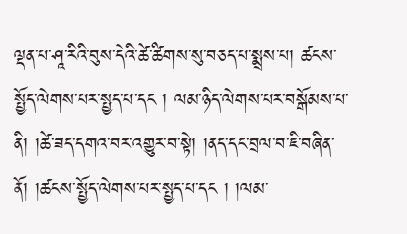ལྡན་པ་ཤཱ་རིའི་བུས་དེའི་ཚེ་ཚིགས་སུ་བཅད་པ་སྨྲས་པ། ཚངས་སྤྱོད་ལེགས་པར་སྤྱད་པ་དང ། ལམ་ཉིད་ལེགས་པར་བསྒོམས་པ་ནི། །ཚེ་ཟད་དགའ་བར་འགྱུར་བ་སྟེ། །ནད་དང་བྲལ་བ་ཇི་བཞིན་ནོ། །ཚངས་སྤྱོད་ལེགས་པར་སྤྱད་པ་དང ། །ལམ་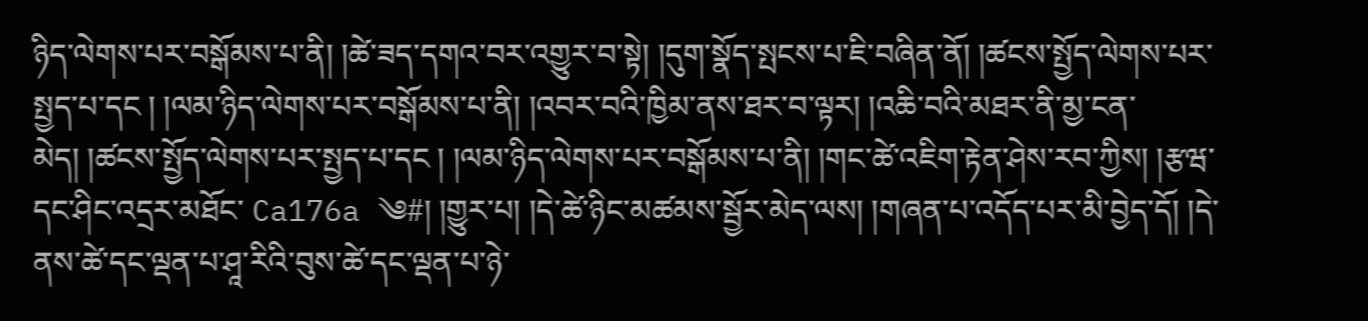ཉིད་ལེགས་པར་བསྒོམས་པ་ནི། །ཚེ་ཟད་དགའ་བར་འགྱུར་བ་སྟེ། །དུག་སྣོད་སྤངས་པ་ཇི་བཞིན་ནོ། །ཚངས་སྤྱོད་ལེགས་པར་སྤྱད་པ་དང ། །ལམ་ཉིད་ལེགས་པར་བསྒོམས་པ་ནི། །འབར་བའི་ཁྱིམ་ནས་ཐར་བ་ལྟར། །འཆི་བའི་མཐར་ནི་མྱ་ངན་མེད། །ཚངས་སྤྱོད་ལེགས་པར་སྤྱད་པ་དང ། །ལམ་ཉིད་ལེགས་པར་བསྒོམས་པ་ནི། །གང་ཚེ་འཇིག་རྟེན་ཤེས་རབ་ཀྱིས། །རྩཝ་དང་ཤིང་འདྲར་མཐོང་ Ca176a ༄#། །གྱུར་པ། །དེ་ཚེ་ཉིང་མཚམས་སྦྱོར་མེད་ལས། །གཞན་པ་འདོད་པར་མི་བྱེད་དོ། །དེ་ནས་ཚེ་དང་ལྡན་པ་ཤཱ་རིའི་བུས་ཚེ་དང་ལྡན་པ་ཉེ་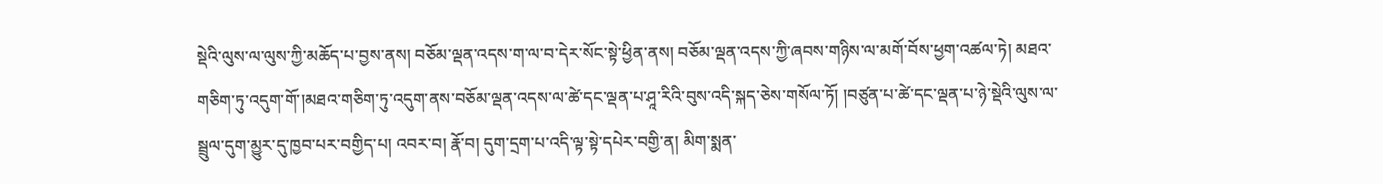སྡེའི་ལུས་ལ་ལུས་ཀྱི་མཆོད་པ་བྱས་ནས། བཅོམ་ལྡན་འདས་ག་ལ་བ་དེར་སོང་སྟེ་ཕྱིན་ནས། བཅོམ་ལྡན་འདས་ཀྱི་ཞབས་གཉིས་ལ་མགོ་བོས་ཕྱག་འཚལ་ཏེ། མཐའ་གཅིག་ཏུ་འདུག་གོ་།མཐའ་གཅིག་ཏུ་འདུག་ནས་བཅོམ་ལྡན་འདས་ལ་ཚེ་དང་ལྡན་པ་ཤཱ་རིའི་བུས་འདི་སྐད་ཅེས་གསོལ་ཏོ། །བཙུན་པ་ཚེ་དང་ལྡན་པ་ཉེ་སྡེའི་ལུས་ལ་སྦྲུལ་དུག་མྱུར་དུ་ཁྱབ་པར་བགྱིད་པ། འབར་བ། རྣོ་བ། དུག་དྲག་པ་འདི་ལྟ་སྟེ་དཔེར་བགྱི་ན། མིག་སྨན་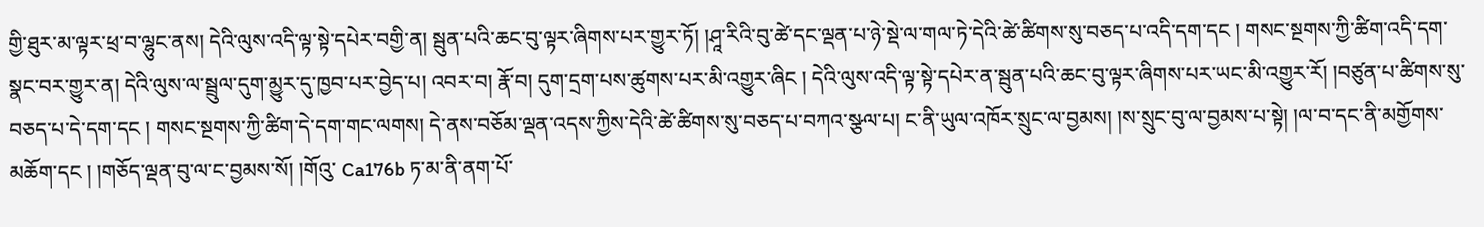གྱི་ཐུར་མ་ལྟར་ཕྲ་བ་ལྷུང་ནས། དེའི་ལུས་འདི་ལྟ་སྟེ་དཔེར་བགྱི་ན། སྦུན་པའི་ཆང་བུ་ལྟར་ཞིགས་པར་གྱུར་ཏོ། །ཤཱ་རིའི་བུ་ཚེ་དང་ལྡན་པ་ཉེ་སྡེ་ལ་གལ་ཏེ་དེའི་ཚེ་ཚིགས་སུ་བཅད་པ་འདི་དག་དང ། གསང་སྔགས་ཀྱི་ཚིག་འདི་དག་སྣང་བར་གྱུར་ན། དེའི་ལུས་ལ་སྦྲུལ་དུག་མྱུར་དུ་ཁྱབ་པར་བྱེད་པ། འབར་བ། རྣོ་བ། དུག་དྲག་པས་ཚུགས་པར་མི་འགྱུར་ཞིང ། དེའི་ལུས་འདི་ལྟ་སྟེ་དཔེར་ན་སྦུན་པའི་ཆང་བུ་ལྟར་ཞིགས་པར་ཡང་མི་འགྱུར་རོ། །བཙུན་པ་ཚིགས་སུ་བཅད་པ་དེ་དག་དང ། གསང་སྔགས་ཀྱི་ཚིག་དེ་དག་གང་ལགས། དེ་ནས་བཅོམ་ལྡན་འདས་ཀྱིས་དེའི་ཚེ་ཚིགས་སུ་བཅད་པ་བཀའ་སྩལ་པ། ང་ནི་ཡུལ་འཁོར་སྲུང་ལ་བྱམས། །ས་སྲུང་བུ་ལ་བྱམས་པ་སྟེ། །ལ་བ་དང་ནི་མགྱོགས་མཆོག་དང ། །གཅོད་ལྡན་བུ་ལ་ང་བྱམས་སོ། །གོའུ་ Ca176b ཏ་མ་ནི་ནག་པོ་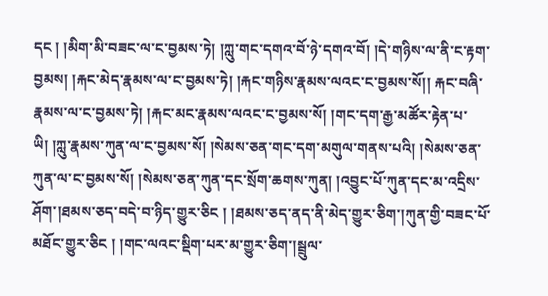དང ། །མིག་མི་བཟང་ལ་ང་བྱམས་ཏེ། །ཀླུ་གང་དགའ་བོ་ཉེ་དགའ་བོ། །དེ་གཉིས་ལ་ནི་ང་རྟག་བྱམས། །རྐང་མེད་རྣམས་ལ་ང་བྱམས་ཏེ། །རྐང་གཉིས་རྣམས་ལའང་ང་བྱམས་སོ།། རྐང་བཞི་རྣམས་ལ་ང་བྱམས་ཏེ། །རྐང་མང་རྣམས་ལའང་ང་བྱམས་སོ། །གང་དག་རྒྱ་མཚོར་རྟེན་པ་ཡི། །ཀླུ་རྣམས་ཀུན་ལ་ང་བྱམས་སོ། །སེམས་ཅན་གང་དག་མགུལ་གནས་པའི། །སེམས་ཅན་ཀུན་ལ་ང་བྱམས་སོ། །སེམས་ཅན་ཀུན་དང་སྲོག་ཆགས་ཀུན། །འབྱུང་པོ་ཀུན་དང་མ་འདྲིས་ཤོག་།ཐམས་ཅད་བདེ་བ་ཉིད་གྱུར་ཅིང ། །ཐམས་ཅད་ནད་ནི་མེད་གྱུར་ཅིག་།ཀུན་གྱི་བཟང་པོ་མཐོང་གྱུར་ཅིང ། །གང་ལའང་སྡིག་པར་མ་གྱུར་ཅིག་།སྦྲུལ་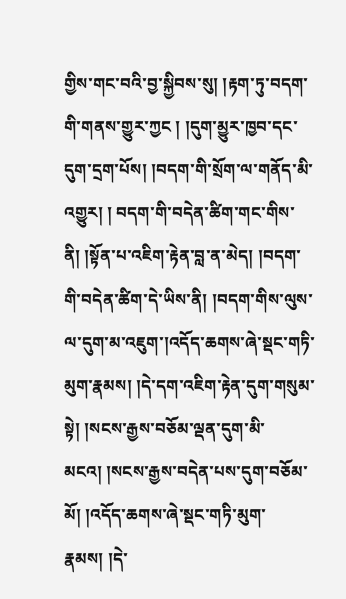གྱིས་གང་བའི་བྱ་སྐྱིབས་སུ། །རྟག་ཏུ་བདག་གི་གནས་གྱུར་ཀྱང ། །དུག་མྱུར་ཁྱབ་དང་དུག་དྲག་པོས། །བདག་གི་སྲོག་ལ་གནོད་མི་འགྱུར། ། བདག་གི་བདེན་ཚིག་གང་གིས་ནི། །སྟོན་པ་འཇིག་རྟེན་བླ་ན་མེད། །བདག་གི་བདེན་ཚིག་དེ་ཡིས་ནི། །བདག་གིས་ལུས་ལ་དུག་མ་འཇུག་།འདོད་ཆགས་ཞེ་སྡང་གཏི་མུག་རྣམས། །དེ་དག་འཇིག་རྟེན་དུག་གསུམ་སྟེ། །སངས་རྒྱས་བཅོམ་ལྡན་དུག་མི་མངའ། །སངས་རྒྱས་བདེན་པས་དུག་བཅོམ་མོ། །འདོད་ཆགས་ཞེ་སྡང་གཏི་མུག་རྣམས། །དེ་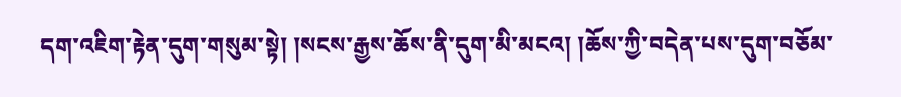དག་འཇིག་རྟེན་དུག་གསུམ་སྟེ། །སངས་རྒྱས་ཆོས་ནི་དུག་མི་མངའ། །ཆོས་ཀྱི་བདེན་པས་དུག་བཅོམ་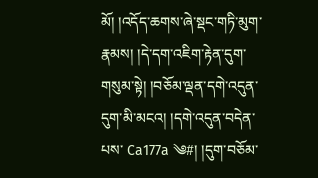མོ། །འདོད་ཆགས་ཞེ་སྡང་གཏི་མུག་རྣམས། །དེ་དག་འཇིག་རྟེན་དུག་གསུམ་སྟེ། །བཅོམ་ལྡན་དགེ་འདུན་དུག་མི་མངའ། །དགེ་འདུན་བདེན་པས་ Ca177a ༄#། །དུག་བཅོམ་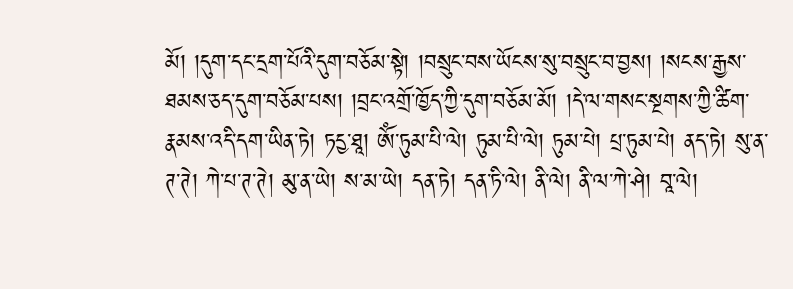མོ། །དུག་དང་དྲག་པོའི་དུག་བཅོམ་སྟེ། །བསྲུང་བས་ཡོངས་སུ་བསྲུང་བ་བྱས། །སངས་རྒྱས་ཐམས་ཅད་དུག་བཅོམ་པས། །བྲང་འགྲོ་ཁྱོད་ཀྱི་དུག་བཅོམ་མོ། །དེ་ལ་གསང་སྔགས་ཀྱི་ཚིག་རྣམས་འདི་དག་ཡིན་ཏེ། ཏདྱ་ཐཱ། ཨོཾ་ཏུམ་པི་ལེ། ཏུམ་པི་ལེ། ཏུམ་པེ། པྲ་ཏུམ་པེ། ནད་ཏེ། སུ་ན་ཊ་ཊེ། ཀེ་པ་ཊ་ཊེ། མུ་ན་ཡེ། ས་མ་ཡེ། དན་ཏེ། དན་ཏི་ལེ། ནི་ལེ། ནི་ལ་ཀེ་ཤེ། བཱ་ལེ།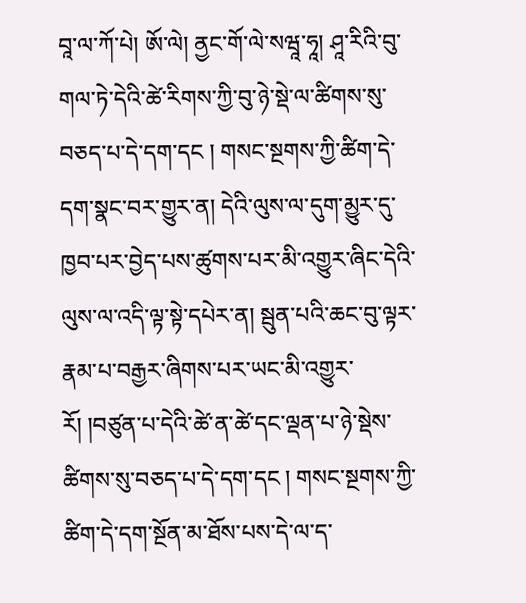བཱ་ལ་ཀོ་པེ། ཨོ་ལེ། ནྱང་གོ་ལེ་སཝཱ་ཧཱ། ཤཱ་རིའི་བུ་གལ་ཏེ་དེའི་ཚེ་རིགས་ཀྱི་བུ་ཉེ་སྡེ་ལ་ཚིགས་སུ་བཅད་པ་དེ་དག་དང ། གསང་སྔགས་ཀྱི་ཚིག་དེ་དག་སྣང་བར་གྱུར་ན། དེའི་ལུས་ལ་དུག་མྱུར་དུ་ཁྱབ་པར་བྱེད་པས་ཚུགས་པར་མི་འགྱུར་ཞིང་དེའི་ལུས་ལ་འདི་ལྟ་སྟེ་དཔེར་ན། སྦུན་པའི་ཆང་བུ་ལྟར་རྣམ་པ་བརྒྱར་ཞིགས་པར་ཡང་མི་འགྱུར་རོ། །བཙུན་པ་དེའི་ཚེ་ན་ཚེ་དང་ལྡན་པ་ཉེ་སྡེས་ཚིགས་སུ་བཅད་པ་དེ་དག་དང ། གསང་སྔགས་ཀྱི་ཚིག་དེ་དག་སྔོན་མ་ཐོས་པས་དེ་ལ་ད་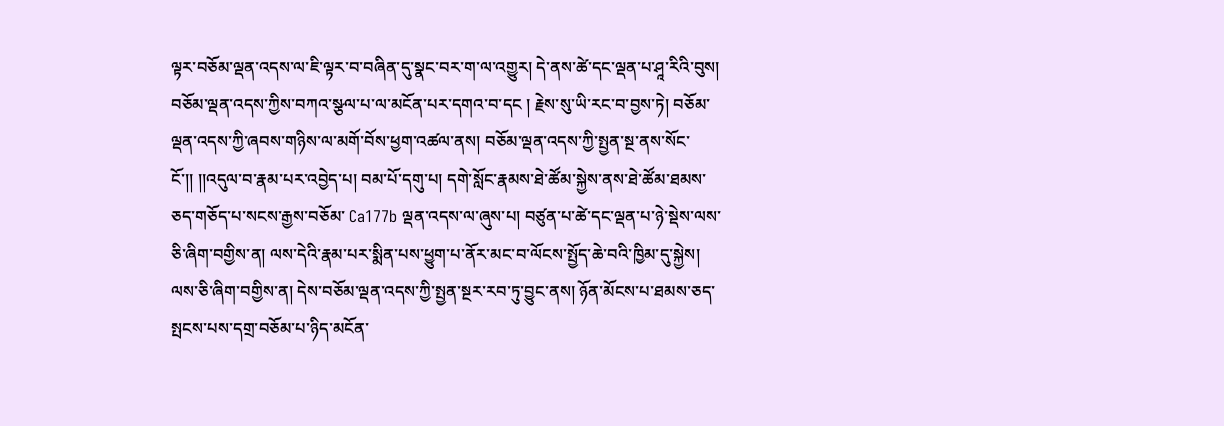ལྟར་བཅོམ་ལྡན་འདས་ལ་ཇི་ལྟར་བ་བཞིན་དུ་སྣང་བར་ག་ལ་འགྱུར། དེ་ནས་ཚེ་དང་ལྡན་པ་ཤཱ་རིའི་བུས། བཅོམ་ལྡན་འདས་ཀྱིས་བཀའ་སྩལ་པ་ལ་མངོན་པར་དགའ་བ་དང ། རྗེས་སུ་ཡི་རང་བ་བྱས་ཏེ། བཅོམ་ལྡན་འདས་ཀྱི་ཞབས་གཉིས་ལ་མགོ་བོས་ཕྱག་འཚལ་ནས། བཅོམ་ལྡན་འདས་ཀྱི་སྤྱན་སྔ་ནས་སོང་ངོ་།། །།འདུལ་བ་རྣམ་པར་འབྱེད་པ། བམ་པོ་དགུ་པ། དགེ་སློང་རྣམས་ཐེ་ཚོམ་སྐྱེས་ནས་ཐེ་ཚོམ་ཐམས་ཅད་གཅོད་པ་སངས་རྒྱས་བཅོམ་ Ca177b ལྡན་འདས་ལ་ཞུས་པ། བཙུན་པ་ཚེ་དང་ལྡན་པ་ཉེ་སྡེས་ལས་ཅི་ཞིག་བགྱིས་ན། ལས་དེའི་རྣམ་པར་སྨིན་པས་ཕྱུག་པ་ནོར་མང་བ་ལོངས་སྤྱོད་ཆེ་བའི་ཁྱིམ་དུ་སྐྱེས། ལས་ཅི་ཞིག་བགྱིས་ན། དེས་བཅོམ་ལྡན་འདས་ཀྱི་སྤྱན་སྔར་རབ་ཏུ་བྱུང་ནས། ཉོན་མོངས་པ་ཐམས་ཅད་སྤངས་པས་དགྲ་བཅོམ་པ་ཉིད་མངོན་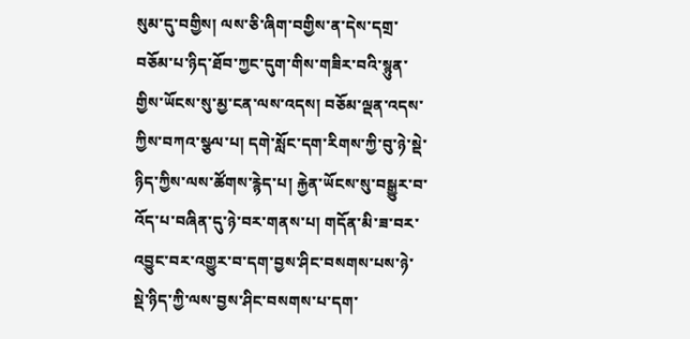སུམ་དུ་བགྱིས། ལས་ཅི་ཞིག་བགྱིས་ན་དེས་དགྲ་བཅོམ་པ་ཉིད་ཐོབ་ཀྱང་དུག་གིས་གཟིར་བའི་སྙུན་གྱིས་ཡོངས་སུ་མྱ་ངན་ལས་འདས། བཅོམ་ལྡན་འདས་ཀྱིས་བཀའ་སྩལ་པ། དགེ་སློང་དག་རིགས་ཀྱི་བུ་ཉེ་སྡེ་ཉིད་ཀྱིས་ལས་ཚོགས་རྙེད་པ། རྐྱེན་ཡོངས་སུ་བསྒྱུར་བ་འོད་པ་བཞིན་དུ་ཉེ་བར་གནས་པ། གདོན་མི་ཟ་བར་འབྱུང་བར་འགྱུར་བ་དག་བྱས་ཤིང་བསགས་པས་ཉེ་སྡེ་ཉིད་ཀྱི་ལས་བྱས་ཤིང་བསགས་པ་དག་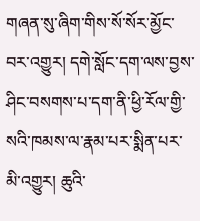གཞན་སུ་ཞིག་གིས་སོ་སོར་མྱོང་བར་འགྱུར། དགེ་སློང་དག་ལས་བྱས་ཤིང་བསགས་པ་དག་ནི་ཕྱི་རོལ་གྱི་སའི་ཁམས་ལ་རྣམ་པར་སྨིན་པར་མི་འགྱུར། ཆུའི་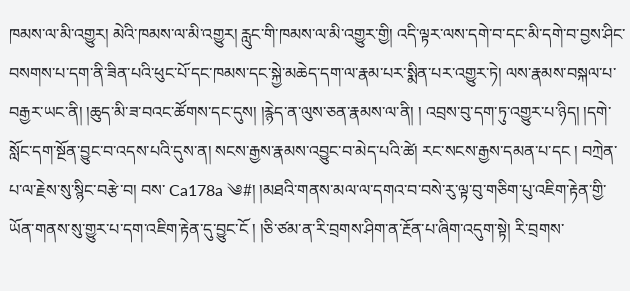ཁམས་ལ་མི་འགྱུར། མེའི་ཁམས་ལ་མི་འགྱུར། རླུང་གི་ཁམས་ལ་མི་འགྱུར་གྱི། འདི་ལྟར་ལས་དགེ་བ་དང་མི་དགེ་བ་བྱས་ཤིང་བསགས་པ་དག་ནི་ཟིན་པའི་ཕུང་པོ་དང་ཁམས་དང་སྐྱེ་མཆེད་དག་ལ་རྣམ་པར་སྨིན་པར་འགྱུར་ཏེ། ལས་རྣམས་བསྐལ་པ་བརྒྱར་ཡང་ནི། །ཆུད་མི་ཟ་བའང་ཚོགས་དང་དུས། །རྙེད་ན་ལུས་ཅན་རྣམས་ལ་ནི། ། འབྲས་བུ་དག་ཏུ་འགྱུར་པ་ཉིད། །དགེ་སློང་དག་སྔོན་བྱུང་བ་འདས་པའི་དུས་ན། སངས་རྒྱས་རྣམས་འབྱུང་བ་མེད་པའི་ཚེ། རང་སངས་རྒྱས་དམན་པ་དང ། བཀྲེན་པ་ལ་རྗེས་སུ་སྙིང་བརྩེ་བ། བས་ Ca178a ༄#། །མཐའི་གནས་མལ་ལ་དགའ་བ་བསེ་རུ་ལྟ་བུ་གཅིག་པུ་འཇིག་རྟེན་གྱི་ཡོན་གནས་སུ་གྱུར་པ་དག་འཇིག་རྟེན་དུ་བྱུང་ངོ ། །ཅི་ཙམ་ན་རི་བྲགས་ཤིག་ན་རྔོན་པ་ཞིག་འདུག་སྟེ། རི་བྲགས་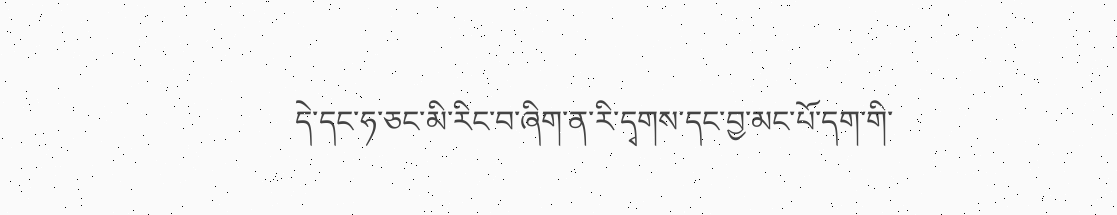དེ་དང་ཧ་ཅང་མི་རིང་བ་ཞིག་ན་རི་དྭགས་དང་བྱ་མང་པོ་དག་གི་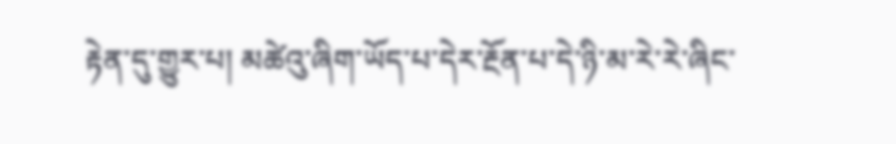རྟེན་དུ་གྱུར་པ། མཚེའུ་ཞིག་ཡོད་པ་དེར་རྔོན་པ་དེ་ཉི་མ་རེ་རེ་ཞིང་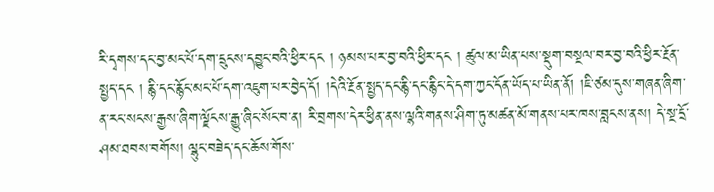རི་དྭགས་དང་བྱ་མང་པོ་དག་དྲུངས་དབྱུང་བའི་ཕྱིར་དང ། ཉམས་པར་བྱ་བའི་ཕྱིར་དང ། ཚུལ་མ་ཡིན་པས་སྡུག་བསྔལ་བར་བྱ་བའི་ཕྱིར་རྔོན་སྤྱད་དང ། རྙི་དང་རྙོང་མང་པོ་དག་འཇུག་པར་བྱེད་དོ། །དེའི་རྔོན་སྤྱད་དང་རྙི་དང་རྙིང་དེ་དག་ཀྱང་དོན་ཡོད་པ་ཡིན་ནོ། །ཇི་ཙམ་དུས་གཞན་ཞིག་ན་རང་སངས་རྒྱས་ཞིག་ལྗོངས་རྒྱུ་ཞིང་སོང་བ་ན། རི་བྲགས་དེར་ཕྱིན་ནས་ལྷའི་གནས་ཤིག་ཏུ་མཚན་མོ་གནས་པར་ཁས་བླངས་ནས། དེ་སྔ་དྲོ་ཤམ་ཐབས་བགོས། ལྷུང་བཟེད་དང་ཆོས་གོས་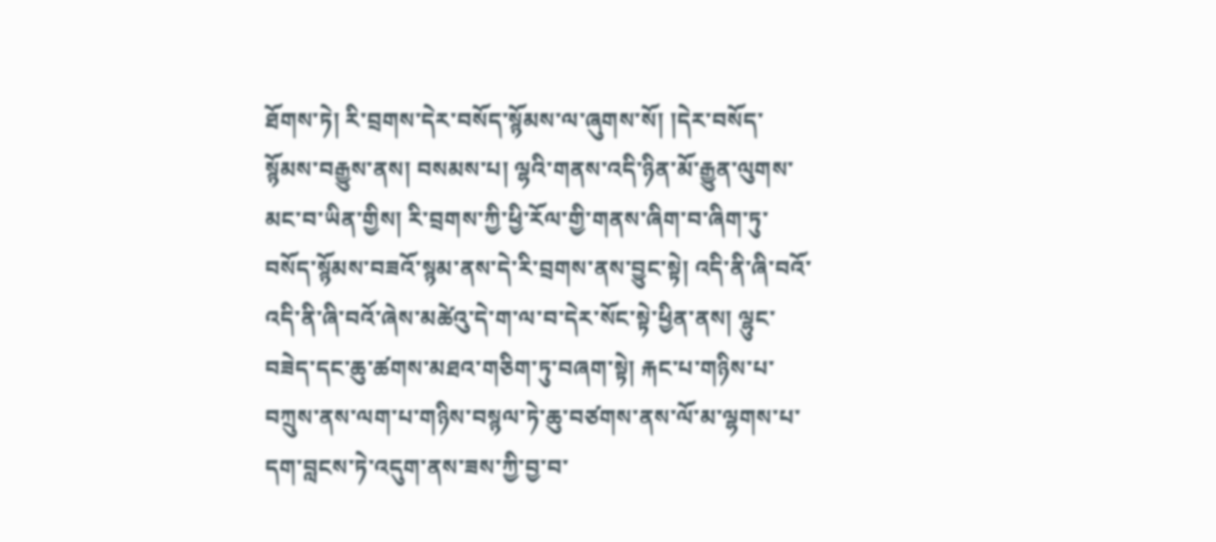ཐོགས་ཏེ། རི་བྲགས་དེར་བསོད་སྙོམས་ལ་ཞུགས་སོ། །དེར་བསོད་སྙོམས་བརྒྱུས་ནས། བསམས་པ། ལྷའི་གནས་འདི་ཉིན་མོ་རྒྱུན་ལུགས་མང་བ་ཡིན་གྱིས། རི་བྲགས་ཀྱི་ཕྱི་རོལ་གྱི་གནས་ཞིག་བ་ཞིག་ཏུ་བསོད་སྙོམས་བཟའོ་སྙམ་ནས་དེ་རི་བྲགས་ནས་བྱུང་སྟེ། འདི་ནི་ཞི་བའོ་འདི་ནི་ཞི་བའོ་ཞེས་མཚེའུ་དེ་ག་ལ་བ་དེར་སོང་སྟེ་ཕྱིན་ནས། ལྷུང་བཟེད་དང་ཆུ་ཚགས་མཐའ་གཅིག་ཏུ་བཞག་སྟེ། རྐང་པ་གཉིས་པ་བཀྲུས་ནས་ལག་པ་གཉིས་བསྙལ་ཏེ་ཆུ་བཙགས་ནས་ལོ་མ་ལྷགས་པ་དག་བླངས་ཏེ་འདུག་ནས་ཟས་ཀྱི་བྱ་བ་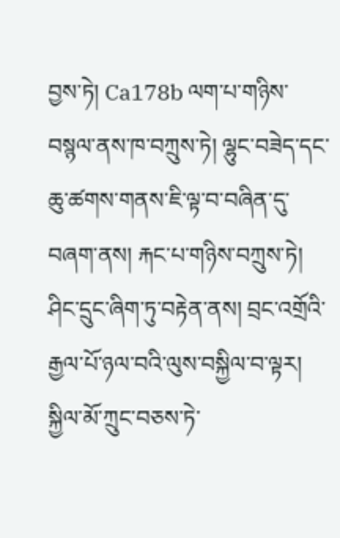བྱས་ཏེ། Ca178b ལག་པ་གཉིས་བསྙལ་ནས་ཁ་བཀྲུས་ཏེ། ལྷུང་བཟེད་དང་ཆུ་ཚགས་གནས་ཇི་ལྟ་བ་བཞིན་དུ་བཞག་ནས། རྐང་པ་གཉིས་བཀྲུས་ཏེ། ཤིང་དྲུང་ཞིག་ཏུ་བརྟེན་ནས། བྲང་འགྲོའི་རྒྱལ་པོ་ཉལ་བའི་ལུས་བསྐྱིལ་བ་ལྟར། སྐྱིལ་མོ་ཀྲུང་བཅས་ཏེ་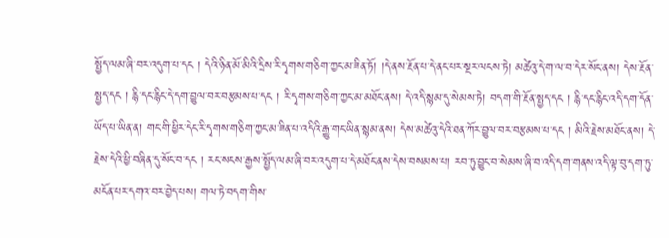སྤྱོད་ལམ་ཞི་བར་འདུག་པ་དང ། དེའི་ཉིན་མོ་མིའི་དྲིས་རི་དྭགས་གཅིག་ཀྱང་མ་ཟིན་ཏོ། །དེ་ནས་རྔོན་པ་དེ་ནང་པར་སྔར་ལངས་ཏེ། མཚེའུ་དེ་ག་ལ་བ་དེར་སོང་ནས། དེས་རྔོན་སྤྱད་དང ། རྙི་དང་རྙིང་དེ་དག་བྱུལ་བར་བརྩམས་པ་དང ། རི་དྭགས་གཅིག་ཀྱང་མ་མཐོང་ནས། དེ་འདི་སྙམ་དུ་སེམས་ཏེ། བདག་གི་རྔོན་སྤྱད་དང ། རྙི་དང་རྙིང་འདི་དག་དོན་ཡོད་པ་ཡིན་ན། གང་གི་ཕྱིར་དེང་རི་དྭགས་གཅིག་ཀྱང་མ་ཟིན་པ་འདིའི་རྒྱུ་གང་ཡིན་སྙམ་ནས། དེས་མཚེའུ་དེའི་ཐན་ཀོར་བྱུལ་བར་བརྩམས་པ་དང ། མིའི་རྗེས་མཐོང་ནས། དེ་རྗེས་དེའི་ཕྱི་བཞིན་དུ་སོང་བ་དང ། རང་སངས་རྒྱས་སྤྱོད་ལམ་ཞི་བར་འདུག་པ་དེ་མཐོང་ནས་དེས་བསམས་པ། རབ་ཏུ་བྱུང་བ་སེམས་ཞི་བ་འདི་དག་གནས་འདི་ལྟ་བུ་དག་ཏུ་མངོན་པར་དགའ་བར་བྱེད་པས། གལ་ཏེ་བདག་གིས་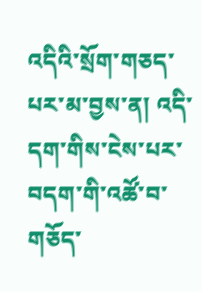འདིའི་སྲོག་གཅད་པར་མ་བྱས་ན། འདི་དག་གིས་ངེས་པར་བདག་གི་འཚོ་བ་གཅོད་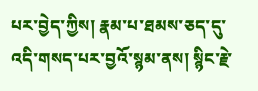པར་བྱེད་ཀྱིས། རྣམ་པ་ཐམས་ཅད་དུ་འདི་གསད་པར་བྱའོ་སྙམ་ནས། སྙིང་རྗེ་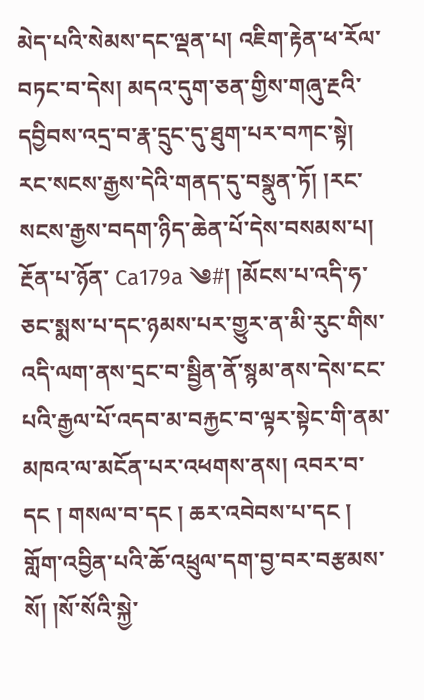མེད་པའི་སེམས་དང་ལྡན་པ། འཇིག་རྟེན་ཕ་རོལ་བཏང་བ་དེས། མདའ་དུག་ཅན་གྱིས་གཞུ་རྔའི་དབྱིབས་འདྲ་བ་རྣ་དྲུང་དུ་ཐུག་པར་བཀང་སྟེ། རང་སངས་རྒྱས་དེའི་གནད་དུ་བསྣུན་ཏོ། །རང་སངས་རྒྱས་བདག་ཉིད་ཆེན་པོ་དེས་བསམས་པ། རྔོན་པ་ཉོན་ Ca179a ༄#། །མོངས་པ་འདི་ཧ་ཅང་སྨས་པ་དང་ཉམས་པར་གྱུར་ན་མི་རུང་གིས་འདི་ལག་ནས་དྲང་བ་སྦྱིན་ནོ་སྙམ་ནས་དེས་ངང་པའི་རྒྱལ་པོ་འདབ་མ་བརྐྱང་བ་ལྟར་སྟེང་གི་ནམ་མཁའ་ལ་མངོན་པར་འཕགས་ནས། འབར་བ་དང ། གསལ་བ་དང ། ཆར་འབེབས་པ་དང ། གློག་འབྱིན་པའི་ཆོ་འཕྲུལ་དག་བྱ་བར་བརྩམས་སོ། །སོ་སོའི་སྐྱེ་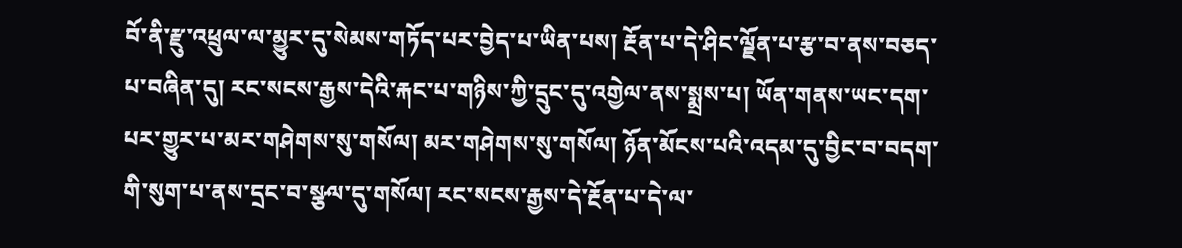བོ་ནི་རྫུ་འཕྲུལ་ལ་མྱུར་དུ་སེམས་གཏོད་པར་བྱེད་པ་ཡིན་པས། རྔོན་པ་དེ་ཤིང་ལྗོན་པ་རྩ་བ་ནས་བཅད་པ་བཞིན་དུ། རང་སངས་རྒྱས་དེའི་རྐང་པ་གཉིས་ཀྱི་དྲུང་དུ་འགྱེལ་ནས་སྨྲས་པ། ཡོན་གནས་ཡང་དག་པར་གྱུར་པ་མར་གཤེགས་སུ་གསོལ། མར་གཤེགས་སུ་གསོལ། ཉོན་མོངས་པའི་འདམ་དུ་བྱིང་བ་བདག་གི་སུག་པ་ནས་དྲང་བ་སྩལ་དུ་གསོལ། རང་སངས་རྒྱས་དེ་རྔོན་པ་དེ་ལ་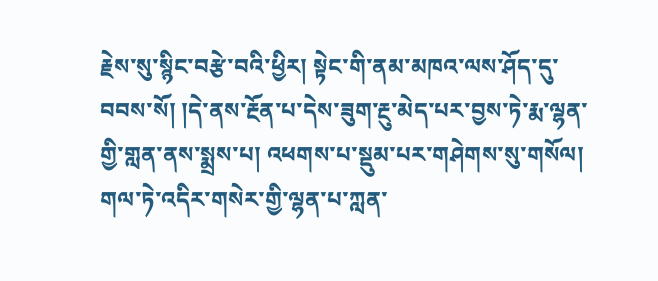རྗེས་སུ་སྙིང་བརྩེ་བའི་ཕྱིར། སྟེང་གི་ནམ་མཁའ་ལས་ཤོད་དུ་བབས་སོ། །དེ་ནས་རྔོན་པ་དེས་ཟུག་རྔུ་མེད་པར་བྱས་ཏེ་རྨ་ལྷན་གྱི་གླན་ནས་སྨྲས་པ། འཕགས་པ་སྡུམ་པར་གཤེགས་སུ་གསོལ། གལ་ཏེ་འདིར་གསེར་གྱི་ལྷན་པ་ཀླན་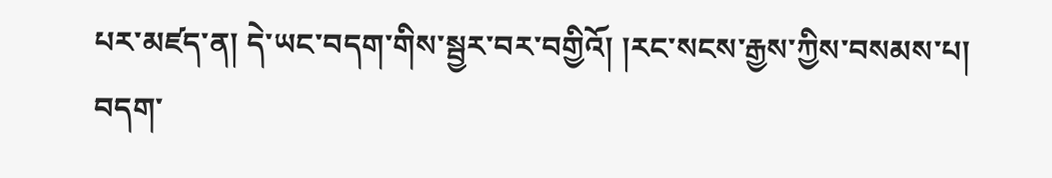པར་མཛད་ན། དེ་ཡང་བདག་གིས་སྦྱར་བར་བགྱིའོ། །རང་སངས་རྒྱས་ཀྱིས་བསམས་པ། བདག་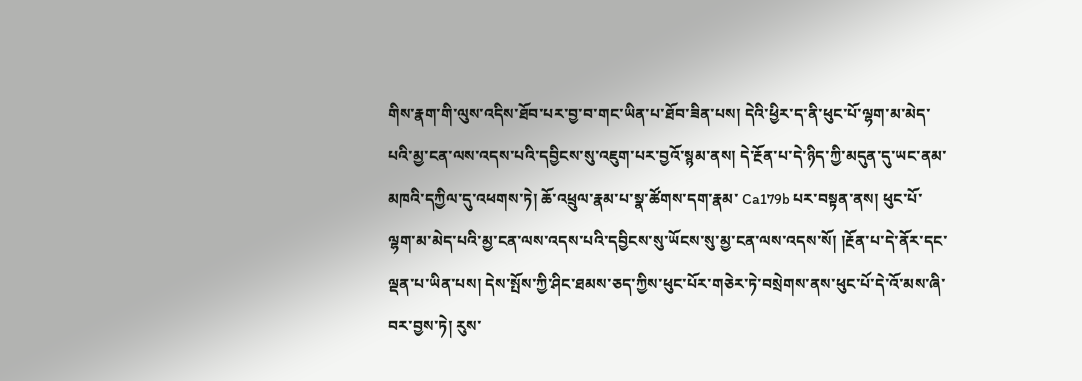གིས་རྣག་གི་ལུས་འདིས་ཐོབ་པར་བྱ་བ་གང་ཡིན་པ་ཐོབ་ཟིན་པས། དེའི་ཕྱིར་ད་ནི་ཕུང་པོ་ལྷག་མ་མེད་པའི་མྱ་ངན་ལས་འདས་པའི་དབྱིངས་སུ་འཇུག་པར་བྱའོ་སྙམ་ནས། དེ་རྔོན་པ་དེ་ཉིད་ཀྱི་མདུན་དུ་ཡང་ནམ་མཁའི་དཀྱིལ་དུ་འཕགས་ཏེ། ཆོ་འཕྲུལ་རྣམ་པ་སྣ་ཚོགས་དག་རྣམ་ Ca179b པར་བསྟན་ནས། ཕུང་པོ་ལྷག་མ་མེད་པའི་མྱ་ངན་ལས་འདས་པའི་དབྱིངས་སུ་ཡོངས་སུ་མྱ་ངན་ལས་འདས་སོ། །རྔོན་པ་དེ་ནོར་དང་ལྡན་པ་ཡིན་པས། དེས་སྤོས་ཀྱི་ཤིང་ཐམས་ཅད་ཀྱིས་ཕུང་པོར་གཅེར་ཏེ་བསྲེགས་ནས་ཕུང་པོ་དེ་འོ་མས་ཞི་བར་བྱས་ཏེ། རུས་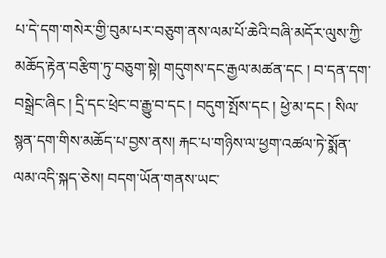པ་དེ་དག་གསེར་གྱི་བུམ་པར་བཅུག་ནས་ལམ་པོ་ཆེའི་བཞི་མདོར་ལུས་ཀྱི་མཆོད་རྟེན་བརྩིག་ཏུ་བཅུག་སྟེ། གདུགས་དང་རྒྱལ་མཚན་དང ། བ་དན་དག་བསྒྲེང་ཞིང ། དྲི་དང་ཕྲེང་བ་རྒྱུ་བ་དང ། བདུག་སྤོས་དང ། ཕྱེ་མ་དང ། སིལ་སྙན་དག་གིས་མཆོད་པ་བྱས་ནས། རྐང་པ་གཉིས་ལ་ཕྱག་འཚལ་ཏེ་སྨོན་ལམ་འདི་སྐད་ཅེས། བདག་ཡོན་གནས་ཡང་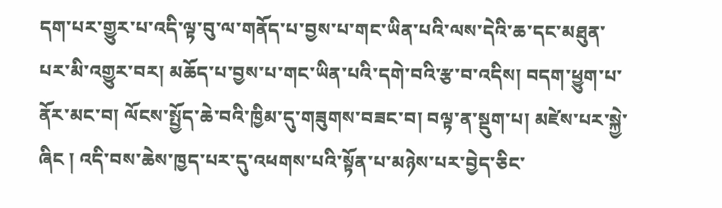དག་པར་གྱུར་པ་འདི་ལྟ་བུ་ལ་གནོད་པ་བྱས་པ་གང་ཡིན་པའི་ལས་དེའི་ཆ་དང་མཐུན་པར་མི་འགྱུར་བར། མཆོད་པ་བྱས་པ་གང་ཡིན་པའི་དགེ་བའི་རྩ་བ་འདིས། བདག་ཕྱུག་པ་ནོར་མང་བ། ལོངས་སྤྱོད་ཆེ་བའི་ཁྱིམ་དུ་གཟུགས་བཟང་བ། བལྟ་ན་སྡུག་པ། མཛེས་པར་སྐྱེ་ཞིང ། འདི་བས་ཆེས་ཁྱད་པར་དུ་འཕགས་པའི་སྟོན་པ་མཉེས་པར་བྱེད་ཅིང་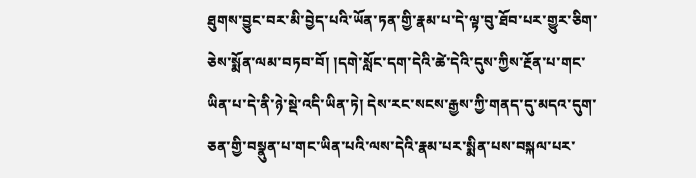ཐུགས་བྱུང་བར་མི་བྱེད་པའི་ཡོན་ཏན་གྱི་རྣམ་པ་དེ་ལྟ་བུ་ཐོབ་པར་གྱུར་ཅིག་ཅེས་སྨོན་ལམ་བཏབ་བོ། །དགེ་སློང་དག་དེའི་ཚེ་དེའི་དུས་ཀྱིས་རྔོན་པ་གང་ཡིན་པ་དེ་ནི་ཉེ་སྡེ་འདི་ཡིན་ཏེ། དེས་རང་སངས་རྒྱས་ཀྱི་གནད་དུ་མདའ་དུག་ཅན་གྱི་བསྣུན་པ་གང་ཡིན་པའི་ལས་དེའི་རྣམ་པར་སྨིན་པས་བསྐལ་པར་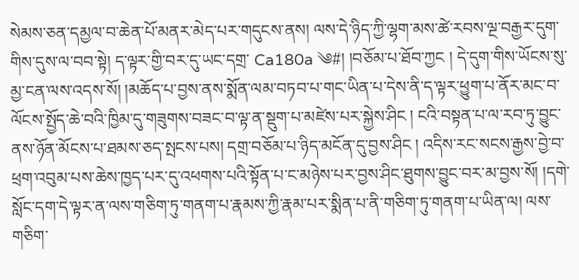སེམས་ཅན་དམྱལ་བ་ཆེན་པོ་མནར་མེད་པར་གདུངས་ནས། ལས་དེ་ཉིད་ཀྱི་ལྷག་མས་ཚེ་རབས་ལྔ་བརྒྱར་དུག་གིས་དུས་ལ་བབ་སྟེ། ད་ལྟར་གྱི་བར་དུ་ཡང་དགྲ་ Ca180a ༄#། །བཅོམ་པ་ཐོབ་ཀྱང ། དེ་དུག་གིས་ཡོངས་སུ་མྱ་ངན་ལས་འདས་སོ། །མཆོད་པ་བྱས་ནས་སྨོན་ལམ་བཏབ་པ་གང་ཡིན་པ་དེས་ནི་ད་ལྟར་ཕྱུག་པ་ནོར་མང་བ་ལོངས་སྤྱོད་ཆེ་བའི་ཁྱིམ་དུ་གཟུགས་བཟང་བ་ལྟ་ན་སྡུག་པ་མཛེས་པར་སྐྱེས་ཤིང ། ངའི་བསྟན་པ་ལ་རབ་ཏུ་བྱུང་ནས་ཉོན་མོངས་པ་ཐམས་ཅད་སྤངས་པས། དགྲ་བཅོམ་པ་ཉིད་མངོན་དུ་བྱས་ཤིང ། འདིས་རང་སངས་རྒྱས་བྱེ་བ་ཕྲག་འབུམ་པས་ཆེས་ཁྱད་པར་དུ་འཕགས་པའི་སྟོན་པ་ང་མཉེས་པར་བྱས་ཤིང་ཐུགས་བྱུང་བར་མ་བྱས་སོ། །དགེ་སློང་དག་དེ་ལྟར་ན་ལས་གཅིག་ཏུ་གནག་པ་རྣམས་ཀྱི་རྣམ་པར་སྨིན་པ་ནི་གཅིག་ཏུ་གནག་པ་ཡིན་ལ། ལས་གཅིག་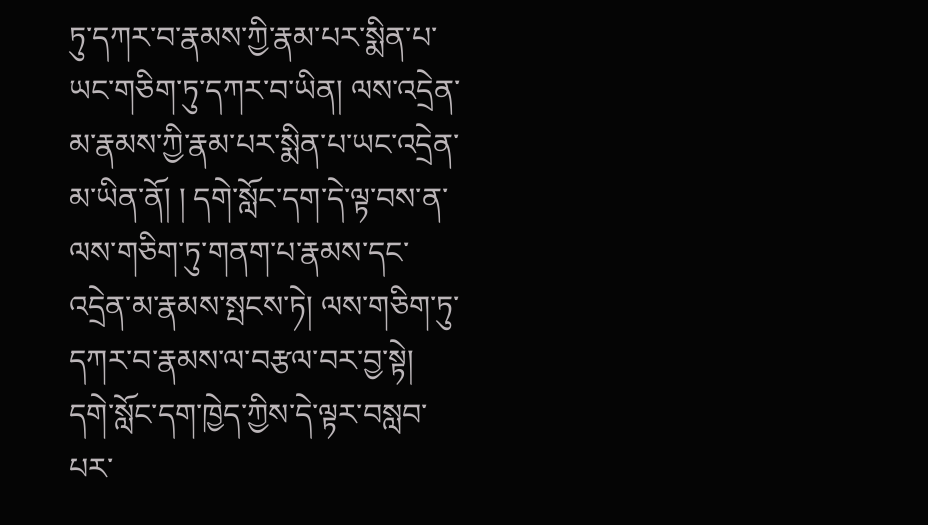ཏུ་དཀར་བ་རྣམས་ཀྱི་རྣམ་པར་སྨིན་པ་ཡང་གཅིག་ཏུ་དཀར་བ་ཡིན། ལས་འདྲེན་མ་རྣམས་ཀྱི་རྣམ་པར་སྨིན་པ་ཡང་འདྲེན་མ་ཡིན་ནོ། ། དགེ་སློང་དག་དེ་ལྟ་བས་ན་ལས་གཅིག་ཏུ་གནག་པ་རྣམས་དང་འདྲེན་མ་རྣམས་སྤངས་ཏེ། ལས་གཅིག་ཏུ་དཀར་བ་རྣམས་ལ་བརྩལ་བར་བྱ་སྟེ། དགེ་སློང་དག་ཁྱེད་ཀྱིས་དེ་ལྟར་བསླབ་པར་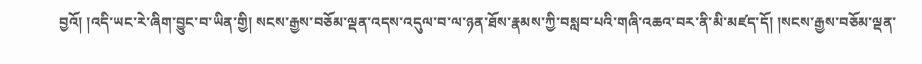བྱའོ། །འདི་ཡང་རེ་ཞིག་བྱུང་བ་ཡིན་གྱི། སངས་རྒྱས་བཅོམ་ལྡན་འདས་འདུལ་བ་ལ་ཉན་ཐོས་རྣམས་ཀྱི་བསླབ་པའི་གཞི་འཆའ་བར་ནི་མི་མཛད་དོ། །སངས་རྒྱས་བཅོམ་ལྡན་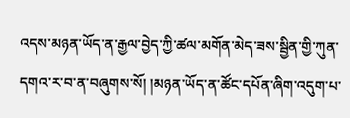འདས་མཉན་ཡོད་ན་རྒྱལ་བྱེད་ཀྱི་ཚལ་མགོན་མེད་ཟས་སྦྱིན་གྱི་ཀུན་དགའ་ར་བ་ན་བཞུགས་སོ། །མཉན་ཡོད་ན་ཚོང་དཔོན་ཞིག་འདུག་པ་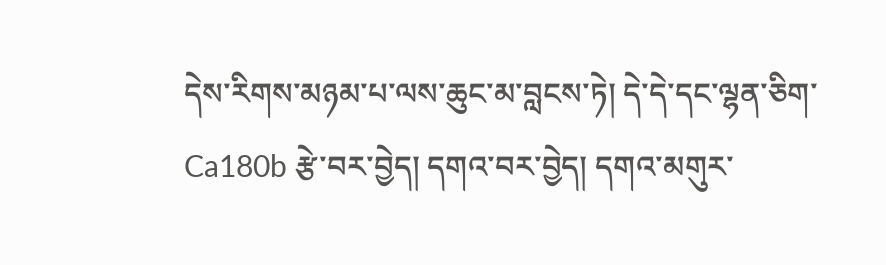དེས་རིགས་མཉམ་པ་ལས་ཆུང་མ་བླངས་ཏེ། དེ་དེ་དང་ལྷན་ཅིག་ Ca180b རྩེ་བར་བྱེད། དགའ་བར་བྱེད། དགའ་མགུར་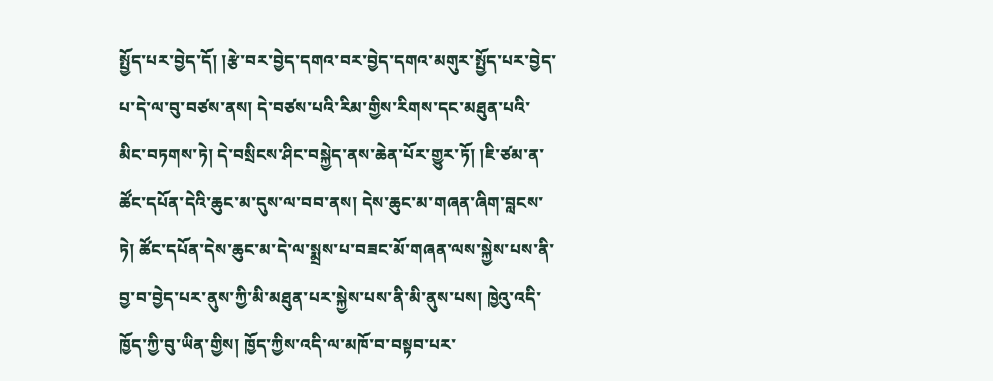སྤྱོད་པར་བྱེད་དོ། །རྩེ་བར་བྱེད་དགའ་བར་བྱེད་དགའ་མགུར་སྤྱོད་པར་བྱེད་པ་དེ་ལ་བུ་བཙས་ནས། དེ་བཙས་པའི་རིམ་གྱིས་རིགས་དང་མཐུན་པའི་མིང་བཏགས་ཏེ། དེ་བསྲིངས་ཤིང་བསྐྱེད་ནས་ཆེན་པོར་གྱུར་ཏོ། །ཇི་ཙམ་ན་ཚོང་དཔོན་དེའི་ཆུང་མ་དུས་ལ་བབ་ནས། དེས་ཆུང་མ་གཞན་ཞིག་བླངས་ཏེ། ཚོང་དཔོན་དེས་ཆུང་མ་དེ་ལ་སྨྲས་པ་བཟང་མོ་གཞན་ལས་སྐྱེས་པས་ནི་བྱ་བ་བྱེད་པར་ནུས་ཀྱི་མི་མཐུན་པར་སྐྱེས་པས་ནི་མི་ནུས་པས། ཁྱེའུ་འདི་ཁྱོད་ཀྱི་བུ་ཡིན་གྱིས། ཁྱོད་ཀྱིས་འདི་ལ་མཁོ་བ་བསྟབ་པར་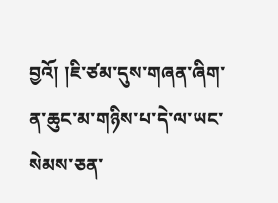བྱའོ། །ཇི་ཙམ་དུས་གཞན་ཞིག་ན་ཆུང་མ་གཉིས་པ་དེ་ལ་ཡང་སེམས་ཅན་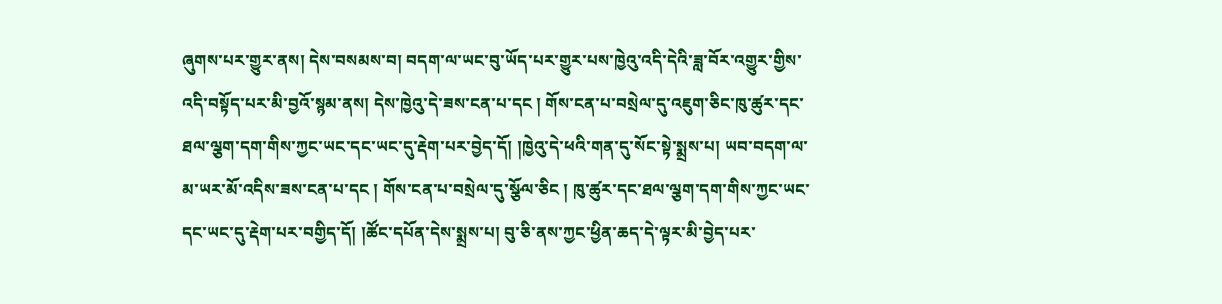ཞུགས་པར་གྱུར་ནས། དེས་བསམས་བ། བདག་ལ་ཡང་བུ་ཡོད་པར་གྱུར་པས་ཁྱེའུ་འདི་དེའི་ཟླ་བོར་འགྱུར་གྱིས་འདི་བསྟོད་པར་མི་བྱའོ་སྙམ་ནས། དེས་ཁྱེའུ་དེ་ཟས་ངན་པ་དང ། གོས་ངན་པ་བསྲེལ་དུ་འཇུག་ཅིང་ཁུ་ཚུར་དང་ཐལ་ལྕག་དག་གིས་ཀྱང་ཡང་དང་ཡང་དུ་རྡེག་པར་བྱེད་དོ། །ཁྱེའུ་དེ་ཕའི་གན་དུ་སོང་སྟེ་སྨྲས་པ། ཡབ་བདག་ལ་མ་ཡར་མོ་འདིས་ཟས་ངན་པ་དང ། གོས་ངན་པ་བསྲེལ་དུ་སྩོལ་ཅིང ། ཁུ་ཚུར་དང་ཐལ་ལྕག་དག་གིས་ཀྱང་ཡང་དང་ཡང་དུ་རྡེག་པར་བགྱིད་དོ། །ཚོང་དཔོན་དེས་སྨྲས་པ། བུ་ཅི་ནས་ཀྱང་ཕྱིན་ཆད་དེ་ལྟར་མི་བྱེད་པར་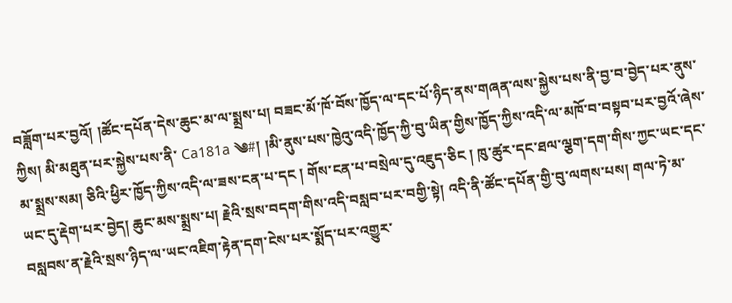བཟློག་པར་བྱའོ། །ཚོང་དཔོན་དེས་ཆུང་མ་ལ་སྨྲས་པ། བཟང་མོ་ཁོ་བོས་ཁྱོད་ལ་དང་པོ་ཉིད་ནས་གཞན་ལས་སྐྱེས་པས་ནི་བྱ་བ་བྱེད་པར་ནུས་ཀྱིས། མི་མཐུན་པར་སྐྱེས་པས་ནི་ Ca181a ༄#། །མི་ནུས་པས་ཁྱེའུ་འདི་ཁྱོད་ཀྱི་བུ་ཡིན་གྱིས་ཁྱོད་ཀྱིས་འདི་ལ་མཁོ་བ་བསྟབ་པར་བྱའོ་ཞེས་མ་སྨྲས་སམ། ཅིའི་ཕྱིར་ཁྱོད་ཀྱིས་འདི་ལ་ཟས་ངན་པ་དང ། གོས་ངན་པ་བསྲེལ་དུ་འཇུད་ཅིང ། ཁུ་ཚུར་དང་ཐལ་ལྕག་དག་གིས་ཀྱང་ཡང་དང་ཡང་དུ་རྡེག་པར་བྱེད། ཆུང་མས་སྨྲས་པ། རྗེའི་སྲས་བདག་གིས་འདི་བསླབ་པར་བགྱི་སྟེ། འདི་ནི་ཚོང་དཔོན་གྱི་བུ་ལགས་པས། གལ་ཏེ་མ་བསླབས་ན་རྗེའི་སྲས་ཉིད་ལ་ཡང་འཇིག་རྟེན་དག་ངེས་པར་སྨོད་པར་འགྱུར་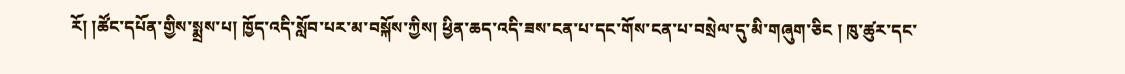རོ། །ཚོང་དཔོན་གྱིས་སྨྲས་པ། ཁྱོད་འདི་སློབ་པར་མ་བསྐོས་ཀྱིས། ཕྱིན་ཆད་འདི་ཟས་ངན་པ་དང་གོས་ངན་པ་བསྲེལ་དུ་མི་གཞུག་ཅིང ། ཁུ་ཚུར་དང་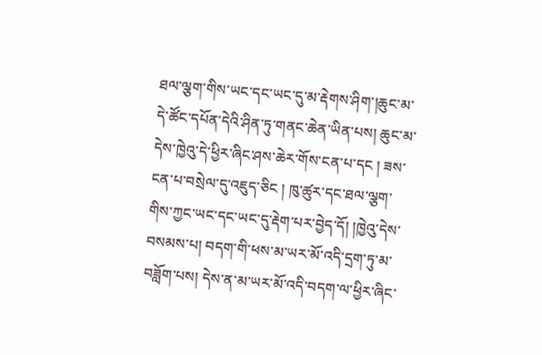ཐལ་ལྕག་གིས་ཡང་དང་ཡང་དུ་མ་རྡེགས་ཤིག་།ཆུང་མ་དེ་ཚོང་དཔོན་དེའི་ཤིན་ཏུ་གནང་ཆེན་ཡིན་པས། ཆུང་མ་དེས་ཁྱེའུ་དེ་ཕྱིར་ཞིང་ཤས་ཆེར་གོས་ངན་པ་དང ། ཟས་ངན་པ་བསྲེལ་དུ་འཇུད་ཅིང ། ཁུ་ཚུར་དང་ཐལ་ལྕག་གིས་ཀྱང་ཡང་དང་ཡང་དུ་རྡེག་པར་བྱེད་དོ། །ཁྱེའུ་དེས་བསམས་པ། བདག་གི་ཕས་མ་ཡར་མོ་འདི་དྲག་ཏུ་མ་བཟློག་པས། དེས་ན་མ་ཡར་མོ་འདི་བདག་ལ་ཕྱིར་ཞིང་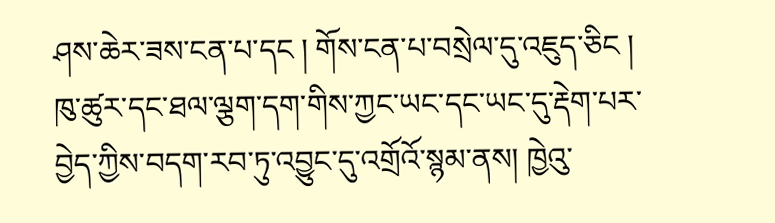ཤས་ཆེར་ཟས་ངན་པ་དང ། གོས་ངན་པ་བསྲེལ་དུ་འཇུད་ཅིང ། ཁུ་ཚུར་དང་ཐལ་ལྕག་དག་གིས་ཀྱང་ཡང་དང་ཡང་དུ་རྡེག་པར་བྱེད་ཀྱིས་བདག་རབ་ཏུ་འབྱུང་དུ་འགྲོའོ་སྙམ་ནས། ཁྱེའུ་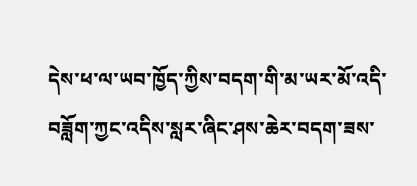དེས་ཕ་ལ་ཡབ་ཁྱོད་ཀྱིས་བདག་གི་མ་ཡར་མོ་འདི་བཟློག་ཀྱང་འདིས་སླར་ཞིང་ཤས་ཆེར་བདག་ཟས་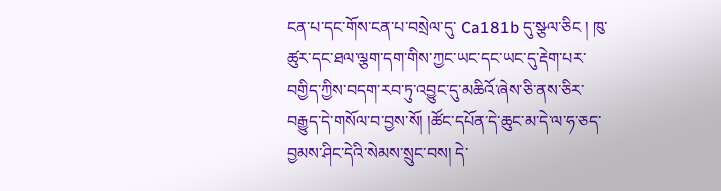ངན་པ་དང་གོས་ངན་པ་བསྲེལ་དུ་ Ca181b དུ་སྩལ་ཅིང ། ཁུ་ཚུར་དང་ཐལ་ལྕག་དག་གིས་ཀྱང་ཡང་དང་ཡང་དུ་རྡེག་པར་བགྱིད་ཀྱིས་བདག་རབ་ཏུ་འབྱུང་དུ་མཆིའོ་ཞེས་ཅི་ནས་ཅིར་བརྒྱུད་དེ་གསོལ་བ་བྱས་སོ། །ཚོང་དཔོན་དེ་ཆུང་མ་དེ་ལ་ཧ་ཅད་བྱམས་ཤིང་དེའི་སེམས་སྲུང་བས། དེ་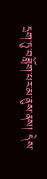དྲག་ཏུ་བཟློག་པར་མ་ནུས་ནས། དེས་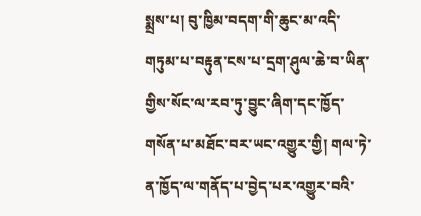སྨྲས་པ། བུ་ཁྱིམ་བདག་གི་ཆུང་མ་འདི་གཏུམ་པ་བརྟུན་ངས་པ་དྲག་ཤུལ་ཆེ་བ་ཡིན་གྱིས་སོང་ལ་རབ་ཏུ་བྱུང་ཞིག་དང་ཁྱོད་གསོན་པ་མཐོང་བར་ཡང་འགྱུར་གྱི། གལ་ཏེ་ན་ཁྱོད་ལ་གནོད་པ་བྱེད་པར་འགྱུར་བའི་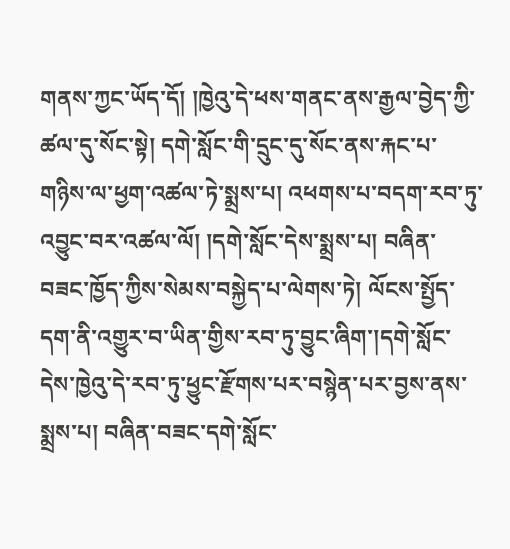གནས་ཀྱང་ཡོད་དོ། །ཁྱེའུ་དེ་ཕས་གནང་ནས་རྒྱལ་བྱེད་ཀྱི་ཚལ་དུ་སོང་སྟེ། དགེ་སློང་གི་དྲུང་དུ་སོང་ནས་རྐང་པ་གཉིས་ལ་ཕྱག་འཚལ་ཏེ་སྨྲས་པ། འཕགས་པ་བདག་རབ་ཏུ་འབྱུང་བར་འཚལ་ལོ། །དགེ་སློང་དེས་སྨྲས་པ། བཞིན་བཟང་ཁྱོད་ཀྱིས་སེམས་བསྐྱེད་པ་ལེགས་ཏེ། ལོངས་སྤྱོད་དག་ནི་འགྱུར་བ་ཡིན་གྱིས་རབ་ཏུ་བྱུང་ཞིག་།དགེ་སློང་དེས་ཁྱེའུ་དེ་རབ་ཏུ་ཕྱུང་རྫོགས་པར་བསྙེན་པར་བྱས་ནས་སྨྲས་པ། བཞིན་བཟང་དགེ་སློང་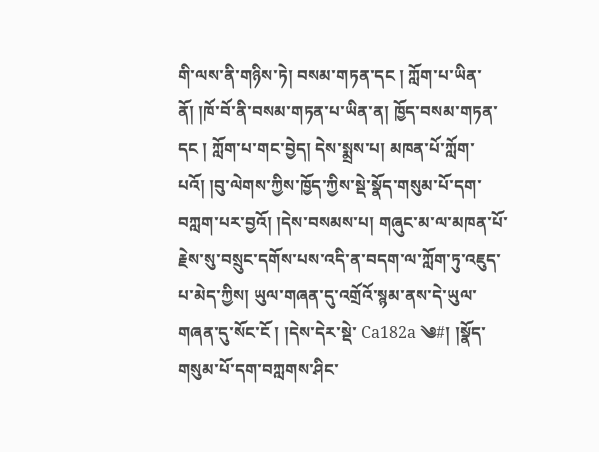གི་ལས་ནི་གཉིས་ཏེ། བསམ་གཏན་དང ། ཀློག་པ་ཡིན་ནོ། །ཁོ་བོ་ནི་བསམ་གཏན་པ་ཡིན་ན། ཁྱོད་བསམ་གཏན་དང ། ཀློག་པ་གང་བྱེད། དེས་སྨྲས་པ། མཁན་པོ་ཀློག་པའོ། །བུ་ལེགས་ཀྱིས་ཁྱོད་ཀྱིས་སྡེ་སྣོད་གསུམ་པོ་དག་བཀླག་པར་བྱའོ། །དེས་བསམས་པ། གཞུང་མ་ལ་མཁན་པོ་རྗེས་སུ་བསྲུང་དགོས་པས་འདི་ན་བདག་ལ་ཀློག་ཏུ་འཇུད་པ་མེད་ཀྱིས། ཡུལ་གཞན་དུ་འགྲོའོ་སྙམ་ནས་དེ་ཡུལ་གཞན་དུ་སོང་ངོ ། །དེས་དེར་སྡེ་ Ca182a ༄#། །སྣོད་གསུམ་པོ་དག་བཀླགས་ཤིང་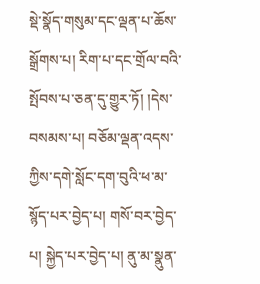སྡེ་སྣོད་གསུམ་དང་ལྡན་པ་ཆོས་སྒྲོགས་པ། རིག་པ་དང་གྲོལ་བའི་སྤོབས་པ་ཅན་དུ་གྱུར་ཏོ། །དེས་བསམས་པ། བཅོམ་ལྡན་འདས་ཀྱིས་དགེ་སློང་དག་བུའི་ཕ་མ་སྙོད་པར་བྱེད་པ། གསོ་བར་བྱེད་པ། སྐྱེད་པར་བྱེད་པ། ནུ་མ་སྣུན་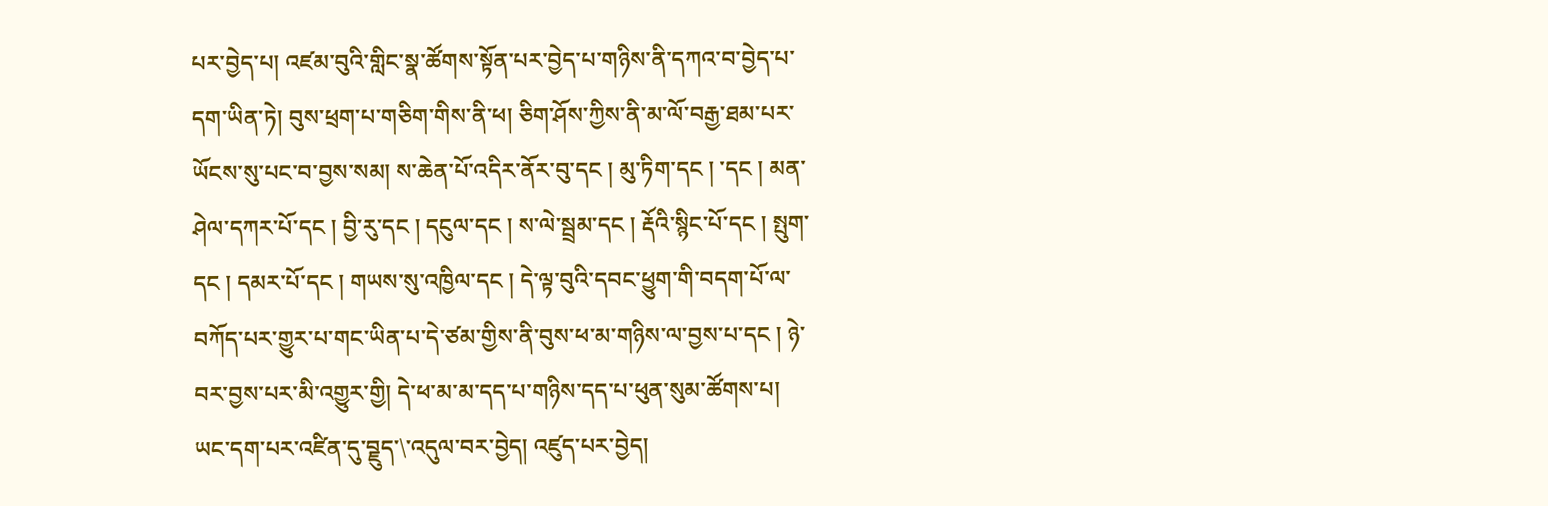པར་བྱེད་པ། འཛམ་བུའི་གླིང་སྣ་ཚོགས་སྟོན་པར་བྱེད་པ་གཉིས་ནི་དཀའ་བ་བྱེད་པ་དག་ཡིན་ཏེ། བུས་ཕྲག་པ་གཅིག་གིས་ནི་ཕ། ཅིག་ཤོས་ཀྱིས་ནི་མ་ལོ་བརྒྱ་ཐམ་པར་ཡོངས་སུ་པང་བ་བྱས་སམ། ས་ཆེན་པོ་འདིར་ནོར་བུ་དང ། མུ་ཏིག་དང ། ་དང ། མན་ཤེལ་དཀར་པོ་དང ། བྱི་རུ་དང ། དངུལ་དང ། ས་ལེ་སྦྲམ་དང ། རྡོའི་སྙིང་པོ་དང ། སྤུག་དང ། དམར་པོ་དང ། གཡས་སུ་འཁྱིལ་དང ། དེ་ལྟ་བུའི་དབང་ཕྱུག་གི་བདག་པོ་ལ་བཀོད་པར་གྱུར་པ་གང་ཡིན་པ་དེ་ཙམ་གྱིས་ནི་བུས་ཕ་མ་གཉིས་ལ་བྱས་པ་དང ། ཉེ་བར་བྱས་པར་མི་འགྱུར་གྱི། དེ་ཕ་མ་མ་དད་པ་གཉིས་དད་པ་ཕུན་སུམ་ཚོགས་པ། ཡང་དག་པར་འཛིན་དུ་བྗུད་\་འདུལ་བར་བྱེད། འཛུད་པར་བྱེད།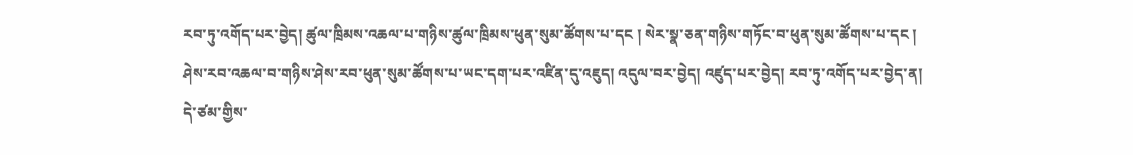རབ་ཏུ་འགོད་པར་བྱེད། ཚུལ་ཁྲིམས་འཆལ་པ་གཉིས་ཚུལ་ཁྲིམས་ཕུན་སུམ་ཚོགས་པ་དང ། སེར་སྣ་ཅན་གཉིས་གཏོང་བ་ཕུན་སུམ་ཚོགས་པ་དང ། ཤེས་རབ་འཆལ་བ་གཉིས་ཤེས་རབ་ཕུན་སུམ་ཚོགས་པ་ཡང་དག་པར་འཛིན་དུ་འཇུད། འདུལ་བར་བྱེད། འཛུད་པར་བྱེད། རབ་ཏུ་འགོད་པར་བྱེད་ན། དེ་ཙམ་གྱིས་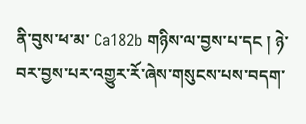ནི་བུས་ཕ་མ་ Ca182b གཉིས་ལ་བྱས་པ་དང ། ཉེ་བར་བྱས་པར་འགྱུར་རོ་ཞེས་གསུངས་པས་བདག་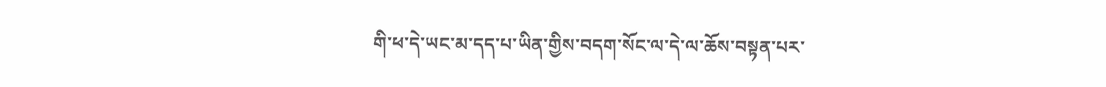གི་ཕ་དེ་ཡང་མ་དད་པ་ཡིན་གྱིས་བདག་སོང་ལ་དེ་ལ་ཆོས་བསྟན་པར་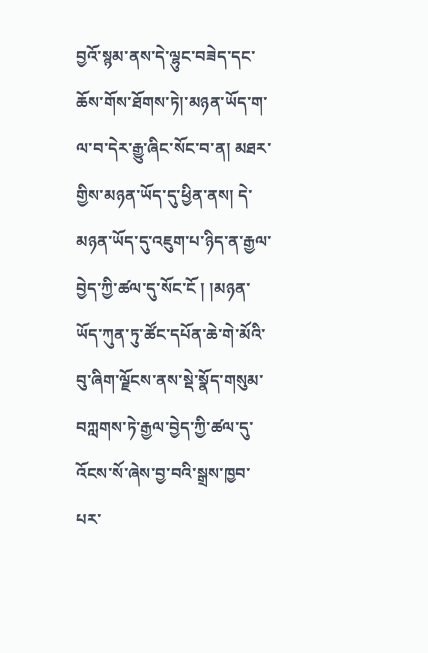བྱའོ་སྙམ་ནས་དེ་ལྷུང་བཟེད་དང་ཆོས་གོས་ཐོགས་ཏེ།་མཉན་ཡོད་ག་ལ་བ་དེར་རྒྱུ་ཞིང་སོང་བ་ན། མཐར་གྱིས་མཉན་ཡོད་དུ་ཕྱིན་ནས། དེ་མཉན་ཡོད་དུ་འཇུག་པ་ཉིད་ན་རྒྱལ་བྱེད་ཀྱི་ཚལ་དུ་སོང་ངོ ། །མཉན་ཡོད་ཀུན་ཏུ་ཚོང་དཔོན་ཆེ་གེ་མོའི་བུ་ཞིག་ལྗོངས་ནས་སྡེ་སྣོད་གསུམ་བཀླགས་ཏེ་རྒྱལ་བྱེད་ཀྱི་ཚལ་དུ་འོངས་སོ་ཞེས་བྱ་བའི་སྒྲས་ཁྱབ་པར་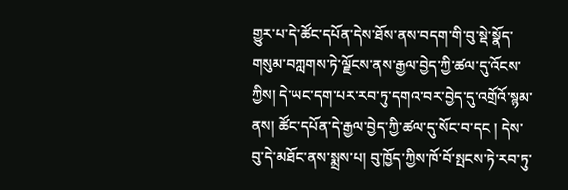གྱུར་པ་དེ་ཚོང་དཔོན་དེས་ཐོས་ནས་བདག་གི་བུ་སྡེ་སྣོད་གསུམ་བཀླགས་ཏེ་ལྗོངས་ནས་རྒྱལ་བྱེད་ཀྱི་ཚལ་དུ་འོངས་ཀྱིས། དེ་ཡང་དག་པར་རབ་ཏུ་དགའ་བར་བྱེད་དུ་འགྲོའོ་སྙམ་ནས། ཚོང་དཔོན་དེ་རྒྱལ་བྱེད་ཀྱི་ཚལ་དུ་སོང་བ་དང ། དེས་བུ་དེ་མཐོང་ནས་སྨྲས་པ། བུ་ཁྱོད་ཀྱིས་ཁོ་བོ་སྤངས་ཏེ་རབ་ཏུ་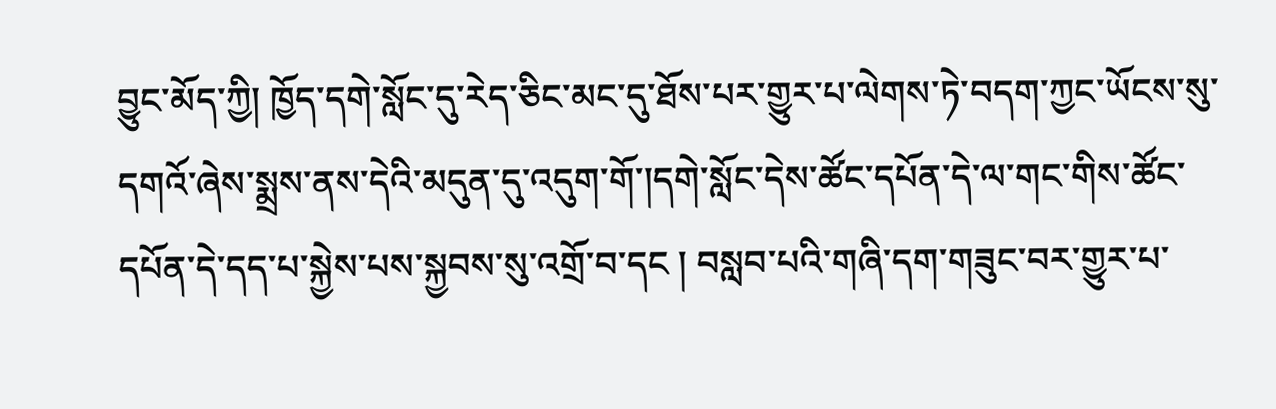བྱུང་མོད་ཀྱི། ཁྱོད་དགེ་སློང་དུ་རེད་ཅིང་མང་དུ་ཐོས་པར་གྱུར་པ་ལེགས་ཏེ་བདག་ཀྱང་ཡོངས་སུ་དགའོ་ཞེས་སྨྲས་ནས་དེའི་མདུན་དུ་འདུག་གོ་།དགེ་སློང་དེས་ཚོང་དཔོན་དེ་ལ་གང་གིས་ཚོང་དཔོན་དེ་དད་པ་སྐྱེས་པས་སྐྱབས་སུ་འགྲོ་བ་དང ། བསླབ་པའི་གཞི་དག་གཟུང་བར་གྱུར་པ་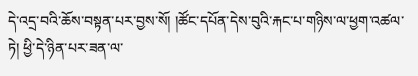དེ་འདྲ་བའི་ཆོས་བསྟན་པར་བྱས་སོ། །ཚོང་དཔོན་དེས་བུའི་རྐང་པ་གཉིས་ལ་ཕྱག་འཚལ་ཏེ། ཕྱི་དེ་ཉིན་པར་ཟན་ལ་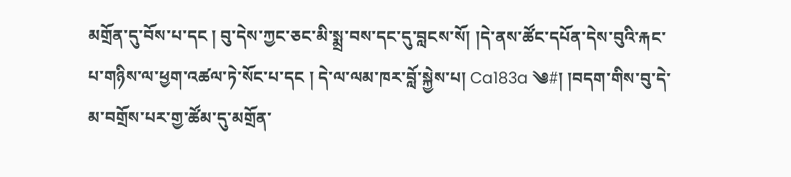མགྲོན་དུ་བོས་པ་དང ། བུ་དེས་ཀྱང་ཅང་མི་སྨྲ་བས་དང་དུ་བླངས་སོ། །དེ་ནས་ཚོང་དཔོན་དེས་བུའི་རྐང་པ་གཉིས་ལ་ཕྱག་འཚལ་ཏེ་སོང་པ་དང ། དེ་ལ་ལམ་ཁར་བློ་སྐྱེས་པ། Ca183a ༄#། །བདག་གིས་བུ་དེ་མ་བགྲོས་པར་གྱ་ཚོམ་དུ་མགྲོན་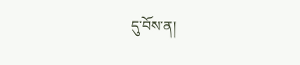དུ་བོས་ན།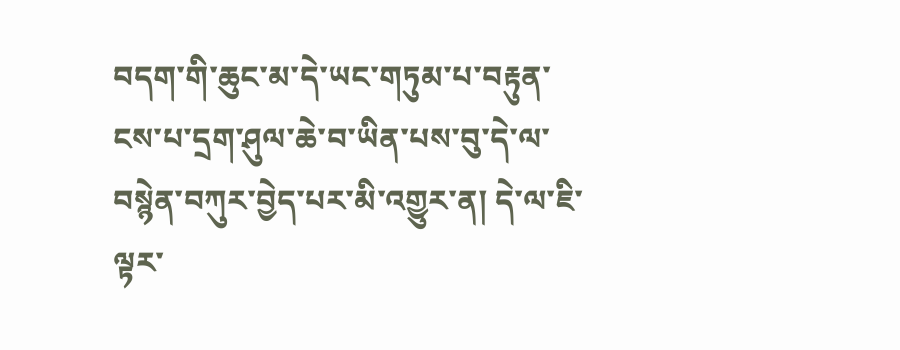བདག་གི་ཆུང་མ་དེ་ཡང་གཏུམ་པ་བརྟུན་ངས་པ་དྲག་ཤུལ་ཆེ་བ་ཡིན་པས་བུ་དེ་ལ་བསྙེན་བཀུར་བྱེད་པར་མི་འགྱུར་ན། དེ་ལ་ཇི་ལྟར་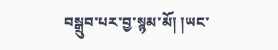བསྒྲུབ་པར་བྱ་སྙམ་མོ། །ཡང་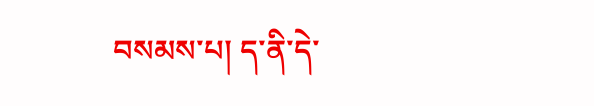བསམས་པ། ད་ནི་དེ་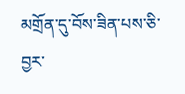མགྲོན་དུ་བོས་ཟིན་པས་ཅི་བྱར་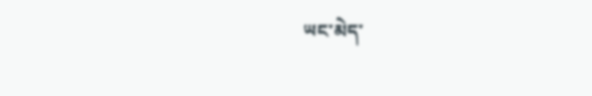ཡང་མེད་